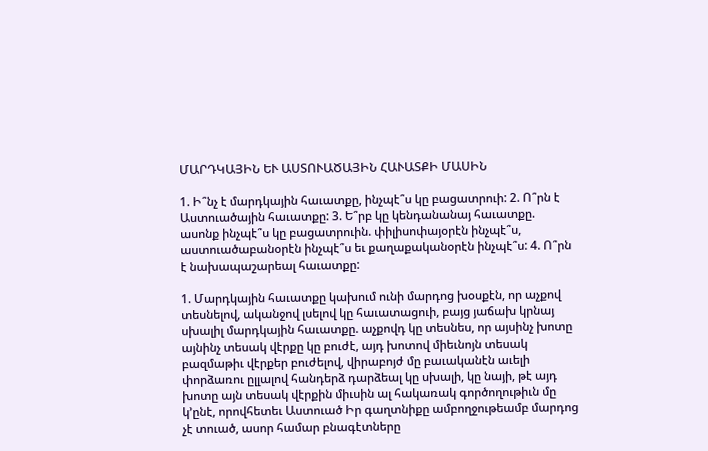ՄԱՐԴԿԱՅԻՆ ԵՒ ԱՍՏՈՒԱԾԱՅԻՆ ՀԱՒԱՏՔԻ ՄԱՍԻՆ

1. Ի՞նչ է մարդկային հաւատքը, ինչպէ՞ս կը բացատրուի: 2. Ո՞րն է Աստուածային հաւատքը: 3. Ե՞րբ կը կենդանանայ հաւատքը. ասոնք ինչպէ՞ս կը բացատրուին. փիլիսոփայօրէն ինչպէ՞ս, աստուածաբանօրէն ինչպէ՞ս եւ քաղաքականօրէն ինչպէ՞ս: 4. Ո՞րն է նախապաշարեալ հաւատքը:

1. Մարդկային հաւատքը կախում ունի մարդոց խօսքէն, որ աչքով տեսնելով, ականջով լսելով կը հաւատացուի, բայց յաճախ կրնայ սխալիլ մարդկային հաւատքը. աչքովդ կը տեսնես, որ այսինչ խոտը այնինչ տեսակ վէրքը կը բուժէ, այդ խոտով միեւնոյն տեսակ բազմաթիւ վէրքեր բուժելով, վիրաբոյժ մը բաւականէն աւելի փորձառու ըլլալով հանդերձ դարձեալ կը սխալի, կը նայի, թէ այդ խոտը այն տեսակ վէրքին միւսին ալ հակառակ գործողութիւն մը կ՚ընէ, որովհետեւ Աստուած Իր գաղտնիքը ամբողջութեամբ մարդոց չէ տուած, ասոր համար բնագէտները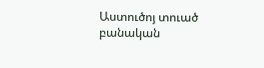Աստուծոյ տուած բանական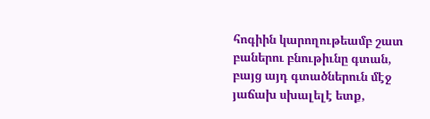հոգիին կարողութեամբ շատ բաներու բնութիւնը գտան, բայց այդ գտածներուն մէջ յաճախ սխալելէ ետք,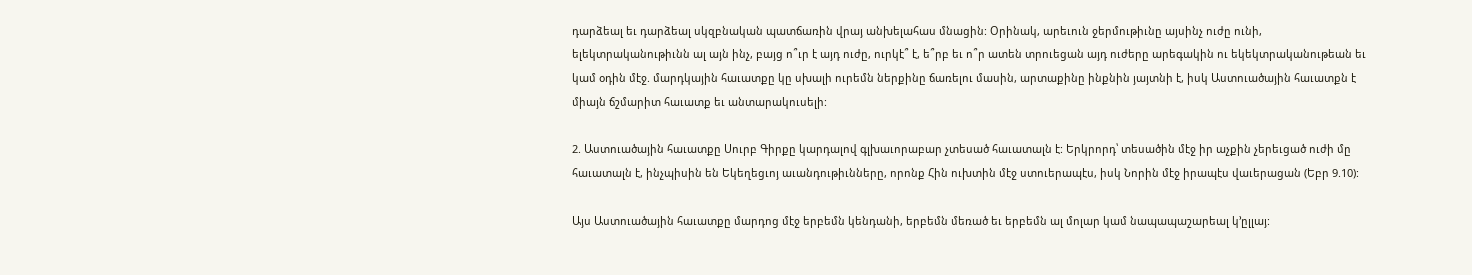դարձեալ եւ դարձեալ սկզբնական պատճառին վրայ անխելահաս մնացին: Օրինակ, արեւուն ջերմութիւնը այսինչ ուժը ունի, ելեկտրականութիւնն ալ այն ինչ, բայց ո՞ւր է այդ ուժը, ուրկէ՞ է, ե՞րբ եւ ո՞ր ատեն տրուեցան այդ ուժերը արեգակին ու եկեկտրականութեան եւ կամ օդին մէջ. մարդկային հաւատքը կը սխալի ուրեմն ներքինը ճառելու մասին, արտաքինը ինքնին յայտնի է, իսկ Աստուածային հաւատքն է միայն ճշմարիտ հաւատք եւ անտարակուսելի:

2. Աստուածային հաւատքը Սուրբ Գիրքը կարդալով գլխաւորաբար չտեսած հաւատալն է: Երկրորդ՝ տեսածին մէջ իր աչքին չերեւցած ուժի մը հաւատալն է, ինչպիսին են Եկեղեցւոյ աւանդութիւնները, որոնք Հին ուխտին մէջ ստուերապէս, իսկ Նորին մէջ իրապէս վաւերացան (Եբր 9.10):

Այս Աստուածային հաւատքը մարդոց մէջ երբեմն կենդանի, երբեմն մեռած եւ երբեմն ալ մոլար կամ նապապաշարեալ կ՚ըլլայ: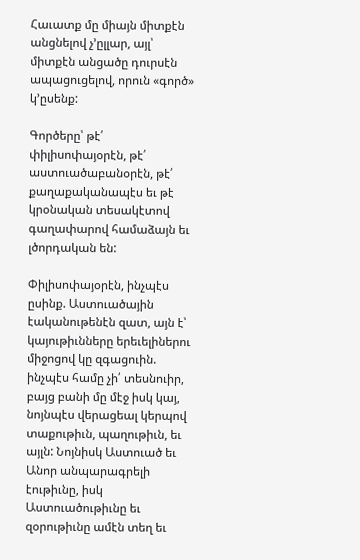Հաւատք մը միայն միտքէն անցնելով չ՚ըլլար, այլ՝ միտքէն անցածը դուրսէն ապացուցելով, որուն «գործ» կ՚ըսենք:

Գործերը՝ թէ՛ փիլիսոփայօրէն, թէ՛ աստուածաբանօրէն, թէ՛ քաղաքականապէս եւ թէ կրօնական տեսակէտով գաղափարով համաձայն եւ լծորդական են:

Փիլիսոփայօրէն, ինչպէս ըսինք. Աստուածային էականութենէն զատ, այն է՝ կայութիւնները երեւելիներու միջոցով կը զգացուին. ինչպէս համը չի՛ տեսնուիր, բայց բանի մը մէջ իսկ կայ, նոյնպէս վերացեալ կերպով տաքութիւն, պաղութիւն, եւ այլն: Նոյնիսկ Աստուած եւ Անոր անպարագրելի էութիւնը, իսկ Աստուածութիւնը եւ զօրութիւնը ամէն տեղ եւ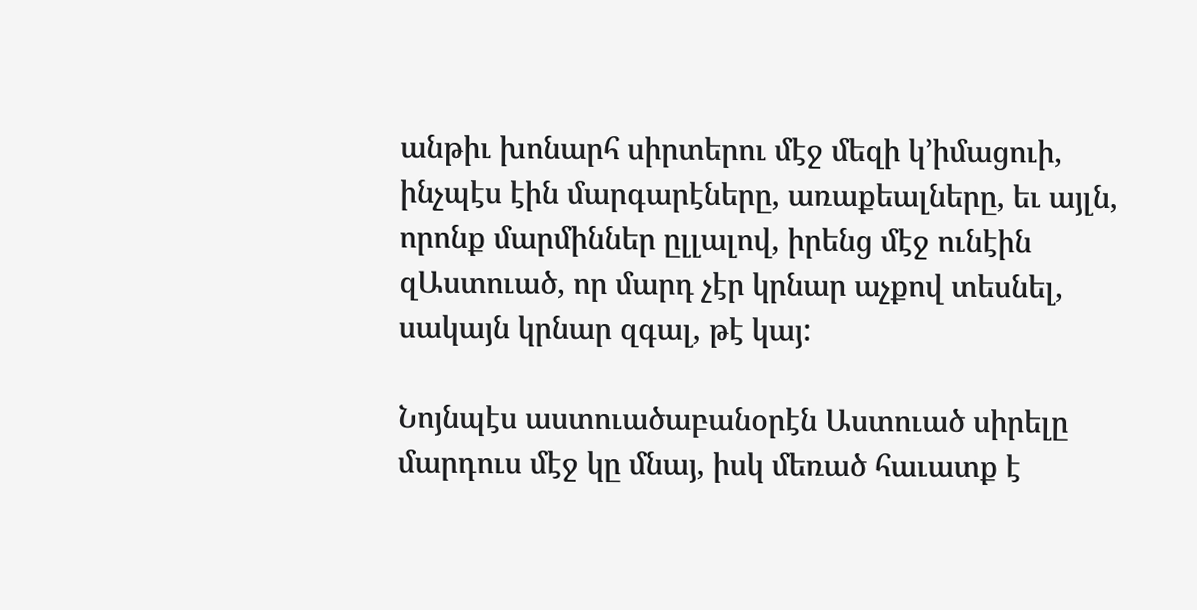անթիւ խոնարհ սիրտերու մէջ մեզի կ՚իմացուի, ինչպէս էին մարգարէները, առաքեալները, եւ այլն, որոնք մարմիններ ըլլալով, իրենց մէջ ունէին զԱստուած, որ մարդ չէր կրնար աչքով տեսնել, սակայն կրնար զգալ, թէ կայ:

Նոյնպէս աստուածաբանօրէն Աստուած սիրելը մարդուս մէջ կը մնայ, իսկ մեռած հաւատք է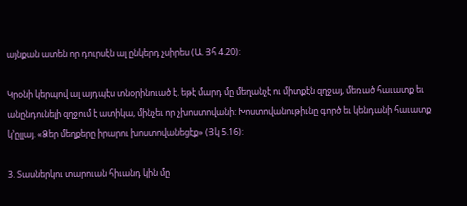այնքան ատեն որ դուրսէն ալ ընկերդ չսիրես (Ա. Յհ 4.20):

Կրօնի կերպով ալ այդպէս տնօրինուած է. եթէ մարդ մը մեղանչէ ու միտքէն զղջայ, մեռած հաւատք եւ անընդունելի զղջում է ատիկա, մինչեւ որ չխոստովանի: Խոստովանութիւնը գործ եւ կենդանի հաւատք կ՚ըլլայ. «Ձեր մեղքերը իրարու խոստովանեցէք» (Յկ 5.16):

3. Տասներկու տարուան հիւանդ կին մը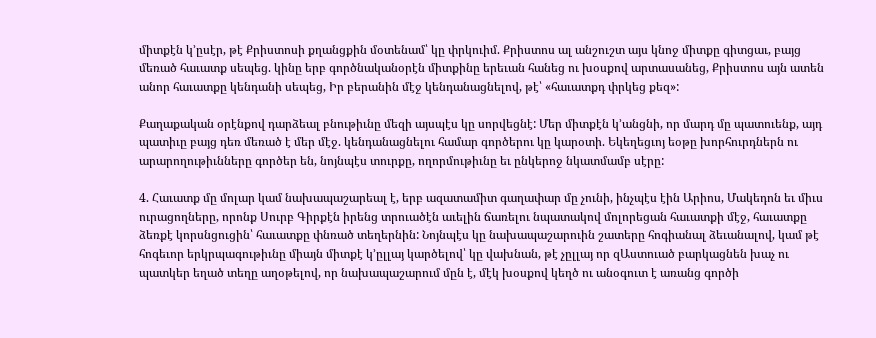միտքէն կ՚ըսէր, թէ Քրիստոսի քղանցքին մօտենամ՝ կը փրկուիմ. Քրիստոս ալ անշուշտ այս կնոջ միտքը գիտցաւ, բայց մեռած հաւատք սեպեց. կինը երբ գործնականօրէն միտքինը երեւան հանեց ու խօսքով արտասանեց, Քրիստոս այն ատեն անոր հաւատքը կենդանի սեպեց, Իր բերանին մէջ կենդանացնելով, թէ՝ «հաւատքդ փրկեց քեզ»:

Քաղաքական օրէնքով դարձեալ բնութիւնը մեզի այսպէս կը սորվեցնէ: Մեր միտքէն կ՚անցնի, որ մարդ մը պատուենք, այդ պատիւը բայց դեռ մեռած է մեր մէջ. կենդանացնելու համար գործերու կը կարօտի. Եկեղեցւոյ եօթը խորհուրդներն ու արարողութիւնները գործեր են, նոյնպէս տուրքը, ողորմութիւնը եւ ընկերոջ նկատմամբ սէրը:

4. Հաւատք մը մոլար կամ նախապաշարեալ է, երբ ազատամիտ գաղափար մը չունի, ինչպէս էին Արիոս, Մակեդոն եւ միւս ուրացողները, որոնք Սուրբ Գիրքէն իրենց տրուածէն աւելին ճառելու նպատակով մոլորեցան հաւատքի մէջ, հաւատքը ձեռքէ կորսնցուցին՝ հաւատքը փնռած տեղերնին: Նոյնպէս կը նախապաշարուին շատերը հոգիանալ ձեւանալով, կամ թէ հոգեւոր երկրպագութիւնը միայն միտքէ կ՚ըլլայ կարծելով՝ կը վախնան, թէ չըլլայ որ զԱստուած բարկացնեն խաչ ու պատկեր եղած տեղը աղօթելով, որ նախապաշարում մըն է, մէկ խօսքով կեղծ ու անօգուտ է առանց գործի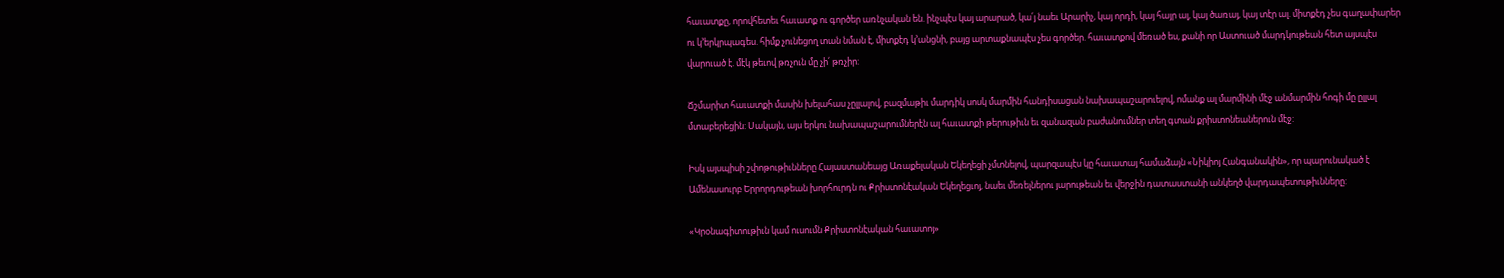հաւատքը, որովհետեւ հաւատք ու գործեր առնչական են. ինչպէս կայ արարած, կա՛յ նաեւ Արարիչ, կայ որդի, կայ հայր ալ, կայ ծառայ, կայ տէր ալ. միտքէդ չես գաղափարեր ու կ՚երկրպագես. հիմք չունեցող տան նման է, միտքէդ կ՚անցնի, բայց արտաքնապէս չես գործեր. հաւատքով մեռած ես, քանի որ Աստուած մարդկութեան հետ այսպէս վարուած է. մէկ թեւով թռչուն մը չի՛ թռչիր:

Ճշմարիտ հաւատքի մասին խելահաս չըլլալով, բազմաթիւ մարդիկ սոսկ մարմին հանդիսացան նախապաշարուելով, ոմանք ալ մարմինի մէջ անմարմին հոգի մը ըլլալ մտաբերեցին: Սակայն, այս երկու նախապաշարումներէն ալ հաւատքի թերութիւն եւ զանազան բաժանումներ տեղ գտան քրիստոնեաներուն մէջ:

Իսկ այսպիսի շփոթութիւնները Հայաստանեայց Առաքելական Եկեղեցի չմտնելով, պարզապէս կը հաւատայ համաձայն «Նիկիոյ Հանգանակին», որ պարունակած է Ամենասուրբ Երրորդութեան խորհուրդն ու Քրիստոնէական Եկեղեցւոյ, նաեւ մեռելներու յարութեան եւ վերջին դատաստանի անկեղծ վարդապետութիւնները:

«Կրօնագիտութիւն կամ ուսումն Քրիստոնէական հաւատոյ»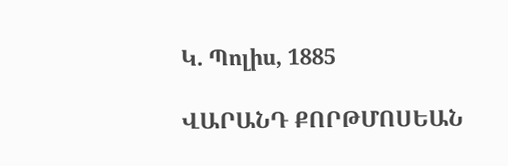Կ. Պոլիս, 1885

ՎԱՐԱՆԴ ՔՈՐԹՄՈՍԵԱՆ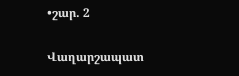•շար. 2

Վաղարշապատ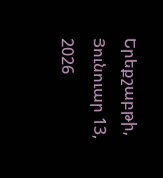Երեքշաբթի, Յունուար 13, 2026